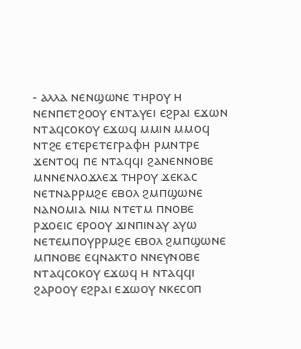- ⲁⲗⲗⲁ ⲛⲉⲛϣⲱⲛⲉ ⲧⲏⲣⲟⲩ ⲏ ⲛⲉⲛⲡⲉⲧϩⲟⲟⲩ ⲉⲛⲧⲁⲩⲉⲓ ⲉϩⲣⲁⲓ ⲉϫⲱⲛ ⲛⲧⲁϥⲥⲟⲕⲟⲩ ⲉϫⲱϥ ⲙⲙⲓⲛ ⲙⲙⲟϥ ⲛⲧϩⲉ ⲉⲧⲉⲣⲉⲧⲉⲅⲣⲁⲫⲏ ⲣⲙⲛⲧⲣⲉ ϫⲉⲛⲧⲟϥ ⲡⲉ ⲛⲧⲁϥϥⲓ ϩⲁⲛⲉⲛⲛⲟⲃⲉ ⲙⲛⲛⲉⲛⲗⲟϫⲗⲉϫ ⲧⲏⲣⲟⲩ ϫⲉⲕⲁⲥ ⲛⲉⲧⲛⲁⲣⲣⲙϩⲉ ⲉⲃⲟⲗ ϩⲙⲡϣⲱⲛⲉ ⲛⲁⲛⲟⲙⲓⲁ ⲛⲓⲙ ⲛⲧⲉⲧⲙ ⲡⲛⲟⲃⲉ ⲣϫⲟⲉⲓⲥ ⲉⲣⲟⲟⲩ ϫⲓⲛⲡⲓⲛⲁⲩ ⲁⲩⲱ ⲛⲉⲧⲉⲙⲡⲟⲩⲣⲣⲙϩⲉ ⲉⲃⲟⲗ ϩⲙⲡϣⲱⲛⲉ ⲙⲡⲛⲟⲃⲉ ⲉϥⲛⲁⲕⲧⲟ ⲛⲛⲉⲩⲛⲟⲃⲉ ⲛⲧⲁϥⲥⲟⲕⲟⲩ ⲉϫⲱϥ ⲏ ⲛⲧⲁϥϥⲓ ϩⲁⲣⲟⲟⲩ ⲉϩⲣⲁⲓ ⲉϫⲱⲟⲩ ⲛⲕⲉⲥⲟⲡ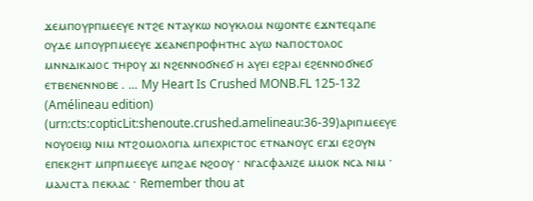ϫⲉⲙⲡⲟⲩⲣⲡⲙⲉⲉⲩⲉ ⲛⲧϩⲉ ⲛⲧⲁⲩⲕⲱ ⲛⲟⲩⲕⲗⲟⲙ ⲛϣⲟⲛⲧⲉ ⲉϫⲛⲧⲉϥⲁⲡⲉ ⲟⲩⲇⲉ ⲙⲡⲟⲩⲣⲡⲙⲉⲉⲩⲉ ϫⲉⲁⲛⲉⲡⲣⲟⲫⲏⲧⲏⲥ ⲁⲩⲱ ⲛⲁⲡⲟⲥⲧⲟⲗⲟⲥ ⲙⲛⲛⲇⲓⲕⲁⲓⲟⲥ ⲧⲏⲣⲟⲩ ϫⲓ ⲛϩⲉⲛⲛⲟϭⲛⲉϭ ⲏ ⲁⲩⲉⲓ ⲉϩⲣⲁⲓ ⲉϩⲉⲛⲛⲟϭⲛⲉϭ ⲉⲧⲃⲉⲛⲉⲛⲛⲟⲃⲉ . ... My Heart Is Crushed MONB.FL 125-132 (Amélineau edition) (urn:cts:copticLit:shenoute.crushed.amelineau:36-39)ⲁⲣⲓⲡⲙⲉⲉⲩⲉ ⲛⲟⲩⲟⲉⲓϣ ⲛⲓⲙ ⲛⲧϩⲟⲙⲟⲗⲟⲅⲓⲁ ⲙⲡⲉⲭⲣⲓⲥⲧⲟⲥ ⲉⲧⲛⲁⲛⲟⲩⲥ ⲉⲅϫⲓ ⲉϩⲟⲩⲛ ⲉⲡⲉⲕϩⲏⲧ ⲙⲡⲣⲡⲙⲉⲉⲩⲉ ⲙⲡϩⲁⲉ ⲛϩⲟⲟⲩ · ⲛⲅⲁⲥⲫⲁⲗⲓⲍⲉ ⲙⲙⲟⲕ ⲛⲥⲁ ⲛⲓⲙ · ⲙⲁⲗⲓⲥⲧⲁ ⲡⲉⲕⲗⲁⲥ · Remember thou at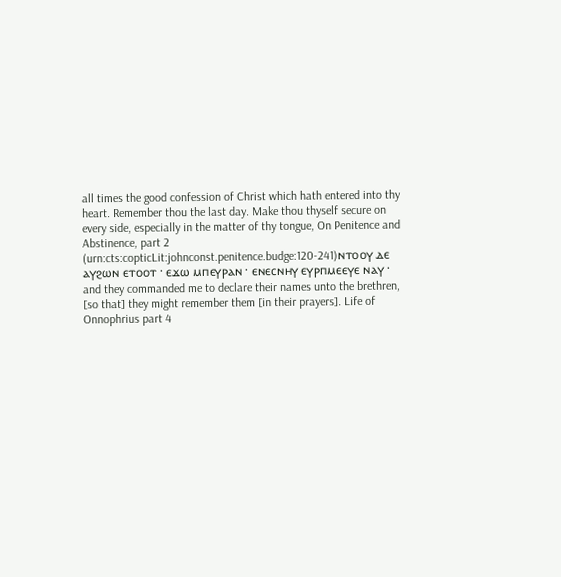all times the good confession of Christ which hath entered into thy heart. Remember thou the last day. Make thou thyself secure on every side, especially in the matter of thy tongue, On Penitence and Abstinence, part 2 (urn:cts:copticLit:johnconst.penitence.budge:120-241)ⲛⲧⲟⲟⲩ ⲇⲉ ⲁⲩϩⲱⲛ ⲉⲧⲟⲟⲧ · ⲉϫⲱ ⲙⲡⲉⲩⲣⲁⲛ · ⲉⲛⲉⲥⲛⲏⲩ ⲉⲩⲣⲡⲙⲉⲉⲩⲉ ⲛⲁⲩ · and they commanded me to declare their names unto the brethren, [so that] they might remember them [in their prayers]. Life of Onnophrius part 4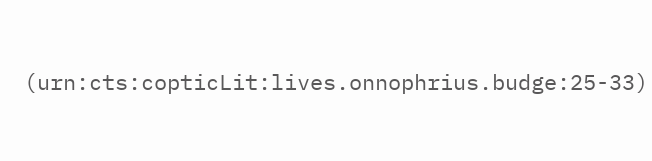(urn:cts:copticLit:lives.onnophrius.budge:25-33)